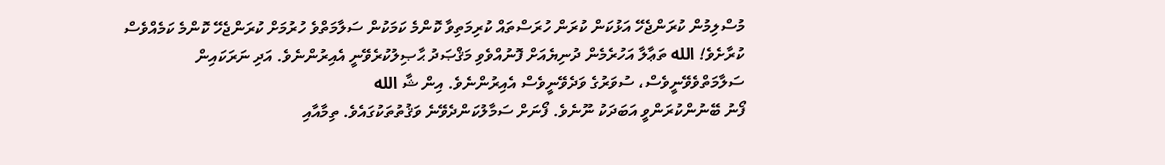މުސްލިމުން ކުރަންޖެހޭ އަޅުކަން ކުރަން ހުރަސްތައް ކުރިމަތިވާ ކޮންމެ ކަމަކުން ސަލާމަތްވެ ހުރުމަށް ކުރަންޖެހޭ ކޮންމެ ކަމެއްވެސް ކުރާށެވެ! الله ތަޢާލާ އަހުރެމެން ދުނިޔެއަށް ފޮނުއްވެވި މަޤްޞަދު ޙާޞިލުކުރެވޭނީ އެއިރުންނެވެ. އަދި ނަރަކައިން ސަލާމަތްވެވޭނީވެސް، ސުވަރުގެ ވަދެވޭނީވެސް އެއިރުންނެވެ. އިން ޝާ الله
ފޯނު ބޭނުންކުރަންވީ އަބަދަކު ނޫނެވެ. ފޯނަށް ސަމާލުކަންދެވޭނެ ވަޤުތުތަކުގައެވެ. ތިމާއާއި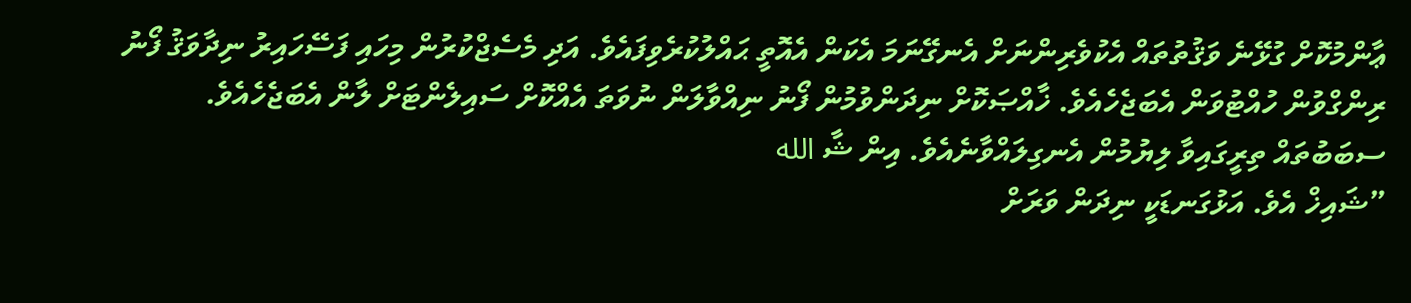ޢާންމުކޮށް ގުޅޭނެ ވަޤުތުތައް އެކުވެރިންނަށް އެނގޭނަމަ އެކަން އެއޮތީ ޙައްލުކުރެވިފައެވެ. އަދި މެސެޖްކުރުން މިހައި ފަސޭހައިރު ނިދާވަޤު ފޯނު ރިންގްވުން ހުއްޓުވަން އެބަޖެހެއެވެ. ޚާއްޞަކޮށް ނިދަންވުމުން ފޯނު ނިއްވާލަން ނުވަތަ އެއްކޮށް ސައިލެންޓަށް ލާން އެބަޖެހެއެވެ.
ސބަބުތައް ތިރީގައިވާ ލިޔުމުން އެނގިލައްވާނެއެވެ. އިން ޝާ الله
”ޝައިޚް އެވެ. އަޅުގަނޑަކީ ނިދަން ވަރަށް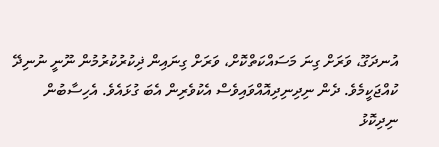އުނދަގޫ، ވަރަށް ގިނަ މަސައްކަތްކޮށް، ވަރަށް ގިނައިން ޛިކުރުކުރުމުން ނޫނީ ނުނިދޭ ކުއްޖަކީމެވެ. ދެން ނިދިނިދިއޮއްވައިވެސް އެކުވެރިން އެބަ ގުޅައެވެ. އެހިސާބުން ނިދިކޮޅު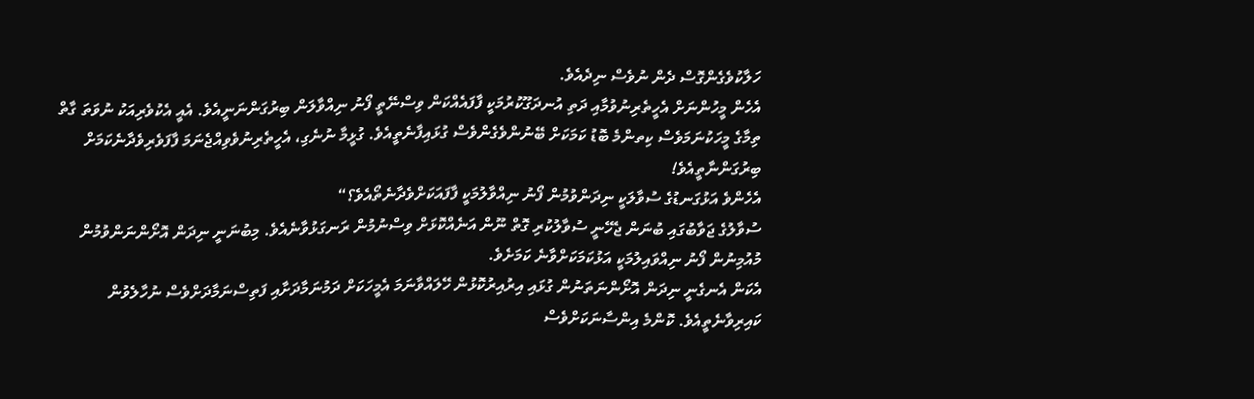ހަލާކުވެގެންގޮސް ދެން ނުވެސް ނިދެއެވެ.
އެހެން މީހުންނަށް އެހީތެރިނުވުމާއި ދަތި އުނދަގޫކުރުމަކީ ފާފައެއްކަން ވިސްނޭތީ ފޯނު ނިއްވާލަން ބިރުގަންނަނީއެވެ. އެއީ އެކުވެރިއަކު ނުވަތަ ގާތް ތިމާގެ މީހަކުނަމަވެސް ކިތންމެ ބޮޑު ކަމަކަށް ބޭނުންވެގެންވެސް ގުޅައިފާނެތީއެވެ. ގުޅީމާ ނުނެގި، އެހީތެރިނުވެވިއްޖެނަމަ ފާފަވެރިވެދާނެކަމަށް ބިރުގަންނާތީއެވެ!
އެހެންވެ އަޅުގަނޑުގެ ސުވާލަކީ ނިދަންވުމުން ފޯނު ނިއްވާލުމަކީ ފާފައަކަށްވެދާނެތޯއެވެ؟“
ސުވާލުގެ ޖަވާބުގައި ބުނަން ޖެހޭނީ ސުވާލުކުރި ގޮތް ނޫން އަނެއްކޮޅަށް ވިސްނުމުން ރަނގަޅުވާނެއެވެ. މިބުނަނީ ނިދަން އޮށޯންނަންވުމުން މުއުމިނުން ފޯނު ނިއްވައިލުމަކީ އަޅުކަމަކަށްވާނެ ކަމަށެވެ.
އެކަން އެނގެނީ ނިދަން އޮށޯންނަތަނުން ގުޅައި އިރުއިރުކޮޅުން ހޭލައްވާނަމަ އެމީހަކަށް ދަމުނަމާދަށާއި ފަތިސްނަމާދަށްވެސް ނުހާލެވުން ކައިރިވާނެތީއެވެ. ކޮންމެ އިންސާނަކަށްވެސް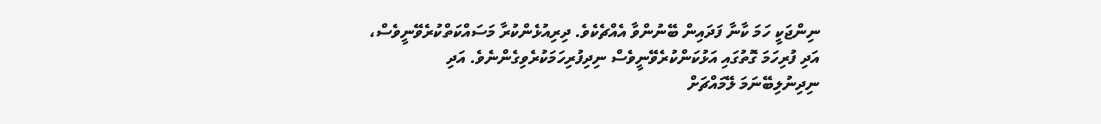ނިންޖަކީ ހަމަ ކާނާ ފަދައިން ބޭނުންވާ އެއްޗެކެވެ. ދިރިއުޅެންކުރާ މަސައްކަތްކުރެވޭނީވެސް، އަދި ފުރިހަމަ ގޮތުގައި އަޅުކަންކުރެވޭނީވެސް ނިދިފުރިހަމަކުރެވިގެންނެވެ. އަދި ނިދިނުލިބޭނަމަ ލޭމައްޗަށް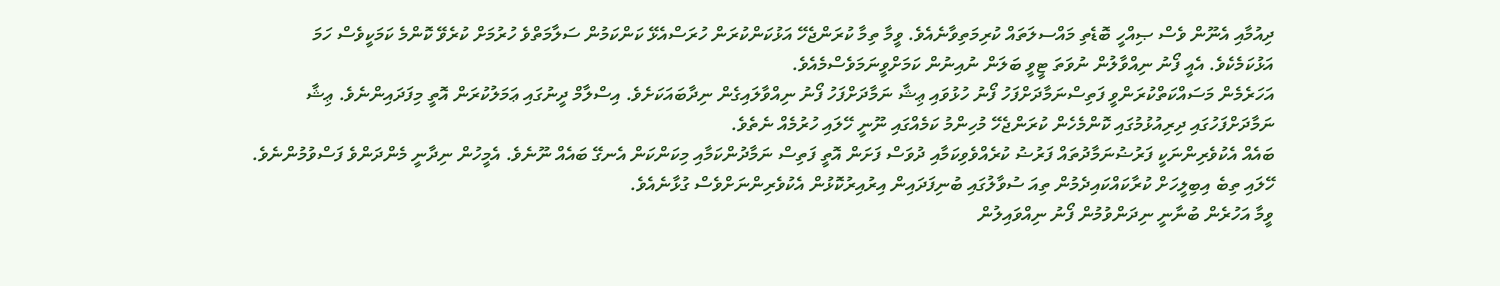ދިއުމާއި އެނޫން ވެސް ޞިއްހީ ބޮޑެތި މައްސލަތައް ކުރިމަތިވާނެއެވެ. ވީމާ ތިމާ ކުރަންޖެހޭ އަޅުކަންކުރަން ހުރަސްއެޅޭ ކަންކަމުން ސަލާމަތްވެ ހުރުމަށް ކުރެވޭ ކޮންމެ ކަމަކީވެސް ހަމަ އަޅުކަމެކެވެ. އެއީ ފޯނު ނިއްވާލުން ނުވަތަ ޓީވީ ބަލަން ނުއިނުން ކަމަށްވީނަމަވެސްމެއެވެ.
އަހަރެމެން މަސައްކަތްކުރަންވީ ފަތިސްނަމާދަށްފަހު ފޯނު ހުޅުވައި ޢިޝާ ނަމާދަށްފަހު ފޯނު ނިއްވާލައިގެން ނިދާބައަކަށެވެ. އިސްލާމް ދީނުގައި ޢަމަލުކުރަން އޮތީ މިފަދައިންނެވެ. ޢިޝާ ނަމާދަށްފަހުގައި ދިރިއުޅުމުގައި ކޮންމެހެން ކުރަންޖެހޭ މުހިންމު ކަމެއްގައި ނޫނީ ހޭލައި ހުރުމެއް ނެތެވެ.
ބައެއް އެކުވެރިންނަކީ ފަރުޟުނަމާދުތައް ފަރުޟު ކުރެއްވެވިކަމާއި ދުވަސް ފަށަން އޮތީ ފަތިސް ނަމާދުންކަމާއި މިކަންކަން އެނގޭ ބައެއް ނޫނެވެ. އެމީހުން ނިދާނީ މެންދަންވެ ފަސްވުމުންނެވެ. ހޭލައި ތިބެ އިބިލީހަށް ކުރާކައްކައިދެމުން ތިއަ ސުވާލުގައި ބުނިފަދައިން އިރުއިރުކޮޅުން އެކުވެރިންނަށްވެސް ގުޅާނެއެވެ.
ވީމާ އަހުރެން ބުނާނީ ނިދަންވުމުން ފޯނު ނިއްވައިލުން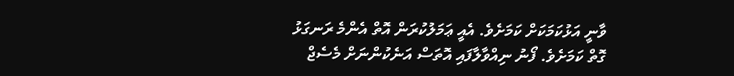ވާނީ އަޅުކަމަކަށް ކަމަށެވެ. އެއީ ޢަމަލުކުރަން އޮތް އެންމެ ރަނގަޅު ގޮތް ކަމަށެވެ. ފޯނު ނިއްވާލާފައި އޮތަސް އަނެކުންނަށް މެސެޖް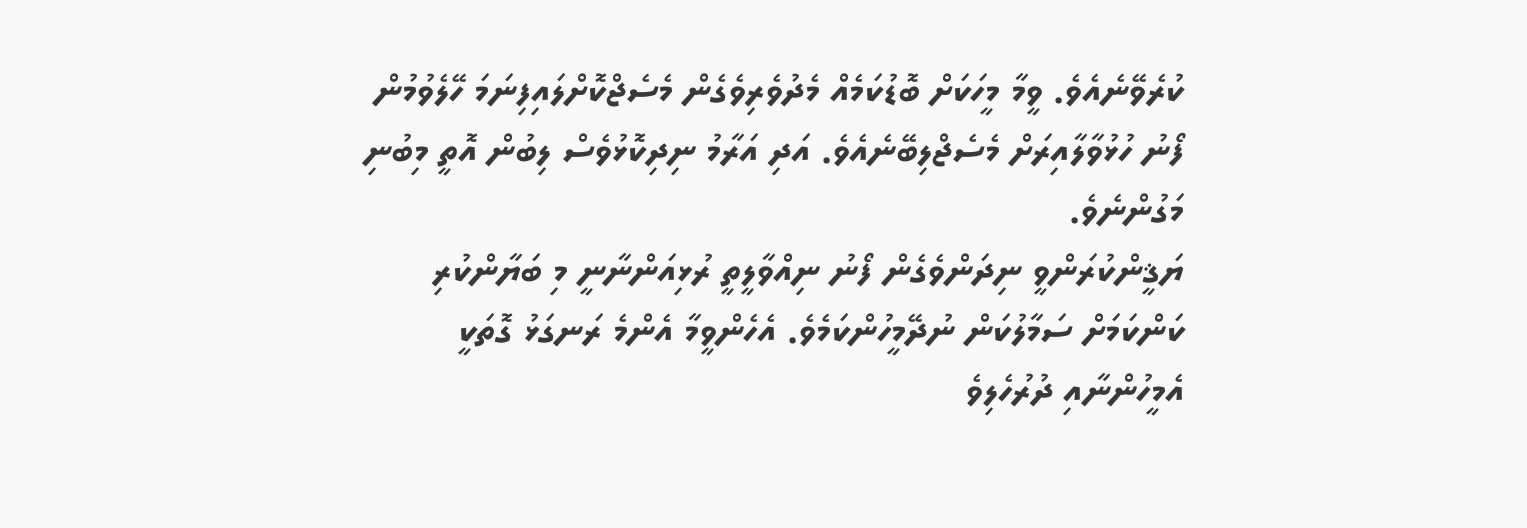ކުރެވޭނެއެވެ. ވީމާ މީހަކަށް ބޮޑުކަމެއް މެދުވެރިވެގެން މެސެޖްކޮށްލައިފިނަމަ ހޭލެވުމުން ފޯނު ހުޅުވާލާއިރަށް މެސެޖްލިބޭނެއެވެ. އަދި އަރާމު ނިދިކޮޅުވެސް ލިބުން އޮތީ މިބުނި މަގުންނެވެ.
ޔަޤީންކުރަންވީ ނިދަންވެގެން ފޯނު ނިއްވާލީތީ ރުޅިއަންނާނީ މި ބަޔާންކުރި ކަންކަމަށް ސަމާލުކަން ނުދޭމީހުންކަމެވެ. އެހެންވީމާ އެންމެ ރަނގަޅު ގޮތަކީ އެމީހުންނާއި ދުރުހެލިވެ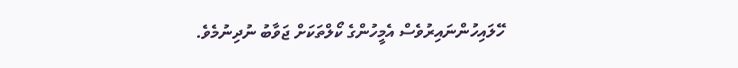ހޭލައިހުންނައިރުވެސް އެމީހުންގެ ކޯލްތަކަށް ޖަވާބު ނުދިނުމެވެ.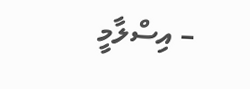– އިސްލާމީ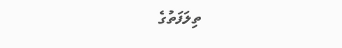ތިލަފަތުގެ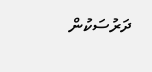ދަރުސަކުން